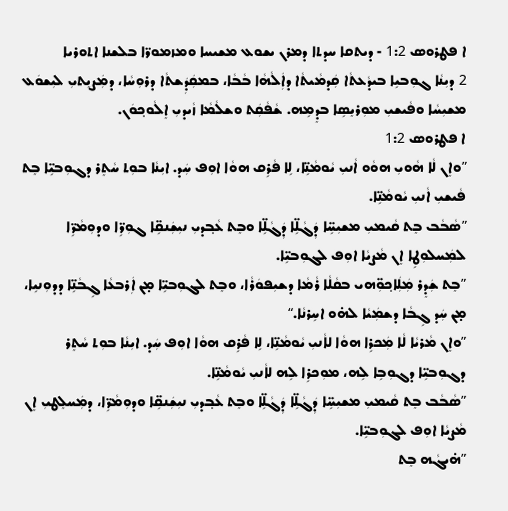ܐ ܦܛܪܘܣ 1:2 - ܕܝܬܩܐ ܚܕܬܐ ܕܡܪܢ ܝܫܘܥ ܡܫܝܚܐ ܘܡܙܡܘܪ̈ܐ ܒܠܫܢܐ ܐܬܘܪܝܐ
2 ܕܝܼܢܵܐ ܓܘܼܒܝܹܐ ܒܝܕܵܥܬܵ‌ܐ ܩܲܕܡܵܝܬܵ‌ܐ ܕܐܲܠܵܗܵܐ ܒܵܒܵܐ، ܒܡܩܲܕܲܫܬܵ‌ܐ ܕܪܘܼܚܵܐ، ܕܡܲܨܝܸܬ‌ܝܼ ܠܝܼܫܘܿܥ ܡܫܝܼܚܵܐ ܘܦܵܝܫܝܼ ܡܘܼܪܝܸܣܹܐ ܒܕܸܡܹܗ. ܫܵܦܵܩܲܬ ܘܫܠܵܡܵܐ ܙܵܝܕܝܼ ܐܸܠܵܘܟ݂ܘܿܢ.
ܐ ܦܛܪܘܣ 1:2
”ܘܐܸܢ ܠܵܐ ܗܵܘܝܼ ܗܘܵܘ ܐܵܢܝܼ ܝܵܘܡܵܢܹ̈ܐ، ܠܹܐ ܦܵܪܹܩ ܗܘܵܐ ܐܘܼܦ ܚܲܕ. ܐܝܼܢܵܐ ܒܘܼܬ ܚܵܬܸܪ ܕܓܘܼܒܝܹ̈ܐ ܒܸܬ ܦܵܝܫܝܼ ܐܵܢܝܼ ܝܵܘܡܵܢܹ̈ܐ.
”ܣܵܒܵܒ ܒܸܬ ܩܵܝܡܝܼ ܡܫܝܼܚܹ̈ܐ ܕܲܓܵܠܹ̈ܐ ܕܲܓܵܠܹ̈ܐ ܘܒܸܬ ܥܵܒ݂ܕܝܼ ܢܝܼܫܲܢܩܹ̈ܐ ܓܘܼܪܹ̈ܐ ܘܕܘܼܡܵܪܹ̈ܐ ܠܡܲܚܠܘܼܛܹܐ ܐܸܢ ܡܵܨܝܵܐ ܐܘܼܦ ܠܓܘܼܒܝܹ̈ܐ.
”ܒܸܬ ܫܲܕܸܪ ܡܲܠܲܐܟ݂ܘܼ̈ܗ‌ܝ ܒܩܵܠܵܐ ܪܵܡܵܐ ܕܫܝܼܦܘܿܪܵܐ، ܘܒܸܬ ܠܓܘܼܒܝܹ̈ܐ ܡ̣ܢ ܐܲܪܒܥܵܐ ܓܹܒܵܢܹ̈ܐ ܕܕܘܼܢܝܹܐ، ܡ̣ܢ ܚܲܕ ܓܹܒܵܐ ܕܫܡܲܝܵܐ ܠܗ̇ܘ ܐܚܹܪܢܵܐ.“
”ܘܐܸܢ ܡܵܪܝܵܐ ܠܵܐ ܡܲܟܪܹܐ ܗܘܵܐ ܠܐܵܢܝܼ ܝܵܘܡܵܢܹ̈ܐ، ܠܹܐ ܦܵܪܹܩ ܗܘܵܐ ܐܘܼܦ ܚܲܕ. ܐܝܼܢܵܐ ܒܘܼܬ ܚܵܬܸܪ ܕܓܘܼܒܝܹ̈ܐ ܕܓܘܼܒܹܐ ܠܹܗ، ܡܘܼܟܪܹܐ ܠܹܗ ܠܐܵܢܝܼ ܝܵܘܡܵܢܹ̈ܐ.
”ܣܵܒܵܒ ܒܸܬ ܩܵܝܡܝܼ ܡܫܝܼܚܹ̈ܐ ܕܲܓܵܠܹ̈ܐ ܕܲܓܵܠܹ̈ܐ ܘܒܸܬ ܥܵܒ݂ܕܝܼ ܢܝܼܫܲܢܩܹ̈ܐ ܘܕܘܼܡܵܪܹ̈ܐ، ܕܡܲܚܠܸܛܝܼ ܐܸܢ ܡܵܨܝܵܐ ܐܘܼܦ ܠܓܘܼܒܝܹ̈ܐ.
”ܗ̇ܝܓܵܗ ܒܸܬ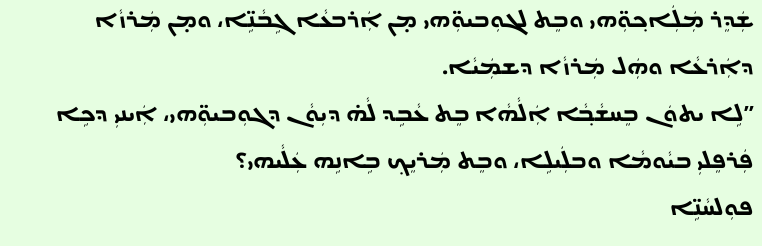ܫܲܕܸܪ ܡܲܠܲܐܟ݂ܘܼ̈ܗ‌ܝ ܘܒܸܬ ܠܓܘܼܒܝܘܼ̈ܗ‌ܝ ܡ̣ܢ ܐܲܪܒܥܵܐ ܓܹܒܵܢܹ̈ܐ، ܘܡ̣ܢ ܡܲܪܙܵܐ ܕܐܲܪܥܵܐ ܘܗܲܠ ܡܲܪܙܵܐ ܕܫܡܲܝܵܐ.
”ܠܹܐ ܝܬܘܿܢ ܒܸܚܫܵܒ݂ܵܐ ܐܲܠܵܗܵܐ ܒܸܬ ܥܵܒܹܕ ܠܵܗ̇ ܕܝܼܘܵܢ ܕܓܘܼܒܝܘܼ̈ܗ‌ܝ، ܐܲܝܢܝܼ ܕܟܹܐ ܦܲܪܦܸܠܝܼ ܒܝܵܘܡܵܐ ܘܒܠܲܝܠܹܐ، ܘܒܸܬ ܡܲܪܝܸܟ݂ ܒܹܐܢܹܗ ܥܲܠܵܝܗ‌ܝ؟
ܦܘܼܠܚܵܢܹ̈ܐ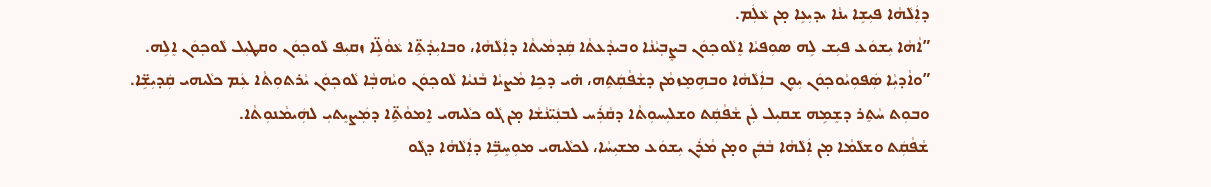ܕܐܲܠܵܗܵܐ ܦܝܼܫܹܐ ܝܢܵܐ ܝܕܝܼܥܹܐ ܡ̣ܢ ܥܵܠܲܡ.
”ܐܵܗܵܐ ܝܼܫܘܿܥ ܦܝܼܫ ܠܹܗ ܣܘܼܦܝܵܐ ܐܸܠܵܘܟ݂ܘܿܢ ܒܨܸܒ݂ܝܵܢܵܐ ܘܒܝܕܵܥܬܵ‌ܐ ܩܲܕܡܵܝܬܵ‌ܐ ܕܐܲܠܵܗܵܐ، ܘܒܐܝܼܕܵܬܹ̈‌ܐ ܥܵܘܵܠܹ̈ܐ ܙܩܝܼܦ ܠܵܘܟ݂ܘܿܢ ܘܩܛܝܼܠ ܠܵܘܟ݂ܘܿܢ ܐܸܠܹܗ.
”ܘܐܵܕܝܼܵܐ ܣܲܦܘܼܝܵܘܟ݂ܘܿܢ ܝܼܘܸܢ ܒܐܲܠܵܗܵܐ ܘܒܗܹܡܸܙܡܵܢ ܕܫܵܦܵܩܲܬܹܗ، ܗ̇ܝ ܕܟܹܐ ܡܵܨܝܵܐ ܒܵܢܝܵܐ ܠܵܘܟ݂ܘܿܢ ܘܝܵܗܒ݂ܵܐ ܠܵܘܟ݂ܘܿܢ ܝܵܪܬܘܼܬܵ‌ܐ ܥܲܡ ܟܠܵܝܗ‌ܝ ܩܲܕܝܼܫܹ̈ܐ.
ܘܒܘܼܬ ܚܵܬܸܪ ܕܫܸܡܹܗ ܫܩܝܼܠ ܠܲܢ ܫܵܦܵܩܲܬ ܘܫܠܝܼܚܘܼܬܵ‌ܐ ܕܩܵܪܲܚ ܠܒܢܲܝ̈ܢܵܫܵܐ ܡ̣ܢ ܓܵܘ ܟܠܵܝܗ‌ܝ ܐܸܡܘܵܬܹ̈‌ܐ ܕܡܲܨܝܸܬ‌ܝܼ ܠܗܲܝܡܵܢܘܼܬܵ‌ܐ.
ܫܵܦܵܩܲܬ ܘܫܠܵܡܵܐ ܡ̣ܢ ܐܲܠܵܗܵܐ ܒܵܒܲܢ ܘܡ̣ܢ ܡܵܪܲܢ ܝܼܫܘܿܥ ܡܫܝܼܚܵܐ، ܠܟܠܵܝܗ‌ܝ ܡܘܼܚܸܒܹ̈ܐ ܕܐܲܠܵܗܵܐ ܕܓܵܘ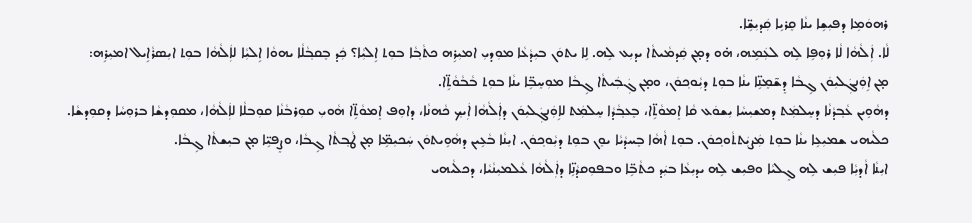ܪܗܘܿܡܹܐ ܕܦܝܼܫܹܐ ܝܢܵܐ ܩܸܪܝܹܐ ܩܲܕܝܼܫܹ̈ܐ.
ܠܵܐ. ܐܲܠܵܗܵܐ ܠܵܐ ܪܘܼܦܹܐ ܠܹܗ ܠܥܲܡܹܗ، ܗ̇ܘ ܕܡ̣ܢ ܩܲܕܡܵܝܬܵ‌ܐ ܝܕܝܼܥ ܠܹܗ. ܠܹܐ ܝܬܘܿܢ ܒܝܼܕܵܥܵܐ ܡܘܼܕܝܼ ܐܡܝܼܪܹܗ ܟܬܵܒ݂ܵܐ ܒܘܼܬ ܐܹܠܝܼܵܐ؟ ܟܲܕ ܒܸܩܒ݂ܵܠܵܐ ܝܗܘܵܐ ܐܹܠܝܼܵܐ ܠܐܲܠܵܗܵܐ ܒܘܼܬ ܐܝܼܣܪܵܐܹܝܠ ܐܡܝܼܪܹܗ:
ܡ̣ܢ ܐܹܘܲܢܓܲܠܝܼܘܿܢ ܓܹܒܵܐ ܕܸܫ̃ܡܸܢܹ̈ܐ ܝܢܵܐ ܒܘܼܬ ܕܝܼܵܘܟ݂ܘܿܢ، ܘܡ̣ܢ ܓܲܒܲܝܬܵ‌ܐ ܓܹܒܵܐ ܡܘܼܚܸܒܹ̈ܐ ܝܢܵܐ ܒܘܼܬ ܒܵܒܵܘܵܬܹ̈‌ܐ.
ܕܗܵܘܹܝܢ ܥܵܒ݂ܕܵܢܵܐ ܕܚܸܠܡܲܬ ܕܡܫܝܼܚܵܐ ܝܼܫܘܿܥ ܩܵܐ ܐܸܡܘܵܬܹ̈‌ܐ، ܒܸܥܒ݂ܵܕܵܐ ܚܸܠܡܲܬ ܠܐܹܘܲܢܓܲܠܝܼܘܿܢ ܕܐܲܠܵܗܵܐ ܐܲܝܟ݂ ܟܵܗܢܵܐ، ܕܐܘܼܦ ܐܸܡܘܵܬܹ̈‌ܐ ܗܵܘܝܼ ܩܘܼܪܒܵܢܵܐ ܩܘܼܒܠܵܐ ܠܐܲܠܵܗܵܐ، ܡܩܘܼܕܫܵܐ ܒܪܘܼܚܵܐ ܕܩܘܼܕܫܵܐ.
ܟܠܵܝܗ‌ܝ ܫܡܝܼܥܹܐ ܝܢܵܐ ܒܘܼܬ ܡܲܨܝܲܬܬܵܘܟ݂ܘܿܢ. ܒܘܼܬ ܐܵܗܵܐ ܒܸܚܕܵܝܵܐ ܝܘܸܢ ܒܘܼܬ ܕܝܼܵܘܟ݂ܘܿܢ. ܐܝܼܢܵܐ ܒܵܥܹܝܢ ܕܗܵܘܹܝܬܘܿܢ ܚܲܟܝܼܡܹ̈ܐ ܡ̣ܢ ܛܵܒ݂ܬܵ‌ܐ ܓܹܒܵܐ، ܘܨܸܦܝܹ̈ܐ ܡ̣ܢ ܒܝܼܫܬܵ‌ܐ ܓܹܒܵܐ.
ܐܝܼܢܵܐ ܐܵܕܝܼܵܐ ܦܝܼܫ ܠܹܗ ܓܸܠܝܵܐ ܘܦܝܼܫ ܠܹܗ ܝܕܝܼܥܵܐ ܒܝܲܕ ܟܬܵܒܹ̈ܐ ܘܒܦܘܼܩܕܵܢܹ̈ܐ ܕܐܲܠܵܗܵܐ ܥܵܠܡܝܼܢܵܝܵܐ، ܕܟܠܵܝܗ‌ܝ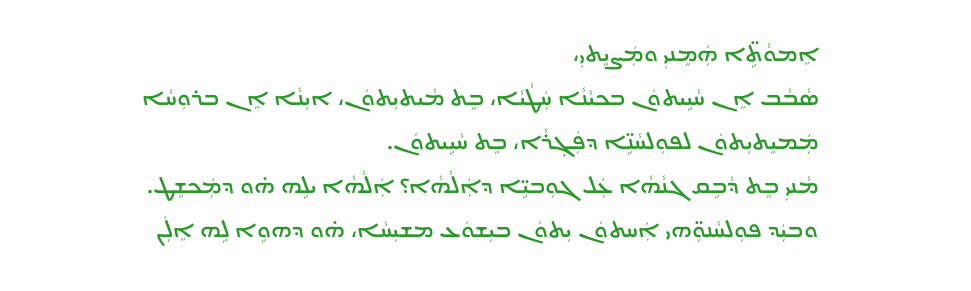ܐܸܡܘܵܬܹ̈‌ܐ ܗܲܡܸܢܝܼ ܘܡܲܨܝܸܬ‌ܝܼ،
ܣܵܒܵܒ ܐܸܢ ܚܵܝܹܝܬܘܿܢ ܒܟܝܵܢܵܐ ܚܲܛܵܝܵܐ، ܒܸܬ ܡܵܝܬܝܼܬܘܿܢ، ܐܝܼܢܵܐ ܐܸܢ ܒܪܘܼܚܵܐ ܡܲܡܝܸܬܝܼܬܘܿܢ ܠܦܘܼܠܚܵܢܹ̈ܐ ܕܦܲܓ݂ܪܵܐ، ܒܸܬ ܚܵܝܹܝܬܘܿܢ.
ܡܵܢܝܼ ܒܸܬ ܕܵܒܹܩ ܓܢܵܗܵܐ ܥܲܠ ܓܘܼܒܝܹ̈ܐ ܕܐܲܠܵܗܵܐ؟ ܐܲܠܵܗܵܐ ܝܠܹܗ ܗ̇ܘ ܕܡܲܟܫܸܛ.
ܘܒܝܲܕ ܦܘܼܠܚܵܢܘܼ̈ܗ‌ܝ ܐܲܚܬܘܿܢ ܝܼܬܘܿܢ ܒܝܼܫܘܿܥ ܡܫܝܼܚܵܐ، ܗ̇ܘ ܕܗܘܹܐ ܠܹܗ ܐܸܠܲܢ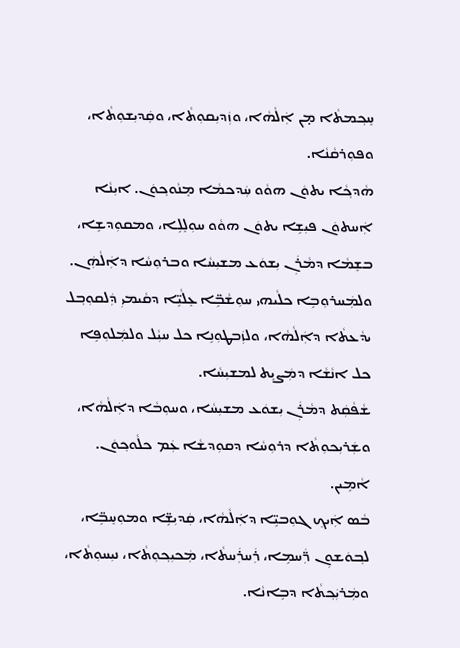ܚܸܟ݂ܡܬܵ‌ܐ ܡ̣ܢ ܐܲܠܵܗܵܐ، ܘܙܲܕܝܼܩܘܼܬܵ‌ܐ، ܘܩܲܕܝܼܫܘܼܬܵ‌ܐ، ܘܦܘܼܪܩܵܢܵܐ.
ܗܵܕܟ݂ܵܐ ܝܬܘܿܢ ܗܘܵܘ ܚܲܕܟܡܵܐ ܡܸܢܵܘܟ݂ܘܿܢ. ܐܝܼܢܵܐ ܐܲܚܬܘܿܢ ܦܝܼܫܹܐ ܝܬܘܿܢ ܗܘܵܘ ܚܘܼܠܸܠܹܐ، ܘܡܩܘܼܕܫܹܐ، ܒܫܸܡܵܐ ܕܡܵܪܲܢ ܝܼܫܘܿܥ ܡܫܝܼܚܵܐ ܘܒܪܘܼܚܵܐ ܕܐܲܠܵܗܲܢ.
ܘܠܡܲܚܪܘܼܒܹܐ ܟܠܵܝܗ‌ܝ ܚܘܼܫܵܒܹ̈ܐ ܥܸܠܵܝܹ̈ܐ ܕܩܵܝܡܝܼ ܕܲܠܩܘܼܒ݂ܠ ܝܕܵܥܬܵ‌ܐ ܕܐܲܠܵܗܵܐ، ܘܠܙܲܒܛܘܼܢܹܐ ܟܠ ܚܝܼܵܠ ܘܠܡܲܠܘܼܦܹܐ ܟܠ ܐܢܵܫܵܐ ܕܡܲܨܝܸܬ ܠܡܫܝܼܚܵܐ.
ܫܵܦܵܩܲܬ ܕܡܵܪܲܢ ܝܼܫܘܿܥ ܡܫܝܼܚܵܐ، ܘܚܘܼܒܵܐ ܕܐܲܠܵܗܵܐ، ܘܫܲܪܝܼܟܘܼܬܵ‌ܐ ܕܪܘܼܚܵܐ ܕܩܘܼܕܫܵܐ ܥܲܡ ܟܠܵܘܟ݂ܘܿܢ. ܐܵܡܹܝܢ.
ܒܵܣ ܐܲܝܟ݂ ܓܘܼܒܝܹ̈ܐ ܕܐܲܠܵܗܵܐ، ܩܲܕܝܼܫܹ̈ܐ ܘܡܘܼܚܸܒܹ̈ܐ، ܠܒ݂ܘܿܫܘܼܢ ܪ̈ܲܚܡܹܐ، ܪܲܚܪܲܚܬܵ‌ܐ، ܡܲܟܝܼܟ݂ܘܼܬܵ‌ܐ، ܢܝܼܚܘܼܬܵ‌ܐ، ܘܡܲܪܝܲܟ݂ܬܵ‌ܐ ܕܒܹܐܢܵܐ.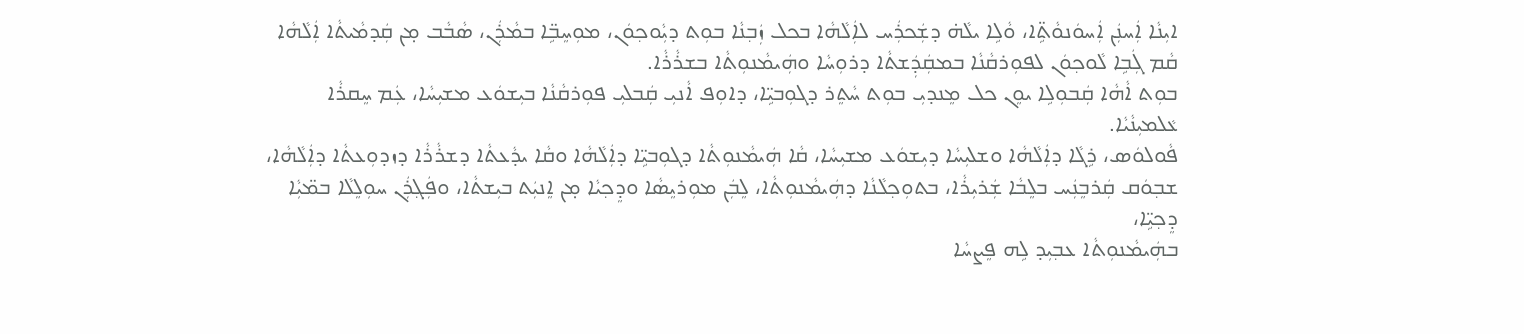ܐܝܼܢܵܐ ܐܲܚܢܲܢ ܐܲܚܘܿܢܘܵܬܹ̈‌ܐ، ܘܵܠܹܐ ܝܠܵܗ̇ ܕܫܲܟܪܲܚ ܠܐܲܠܵܗܵܐ ܒܟܠ ܙܲܒ݂ܢܵܐ ܒܘܼܬ ܕܝܼܵܘܟ݂ܘܿܢ، ܡܘܼܚܸܒܹ̈ܐ ܒܡܵܪܲܢ، ܣܵܒܵܒ ܡ̣ܢ ܩܲܕܡܵܝܬܵ‌ܐ ܐܲܠܵܗܵܐ ܩܵܡ ܓܲܒܹܐ ܠܵܘܟ݂ܘܿܢ ܠܦܘܼܪܩܵܢܵܐ ܒܡܩܲܕܲܫܬܵ‌ܐ ܕܪܘܼܚܵܐ ܘܗܲܝܡܵܢܘܼܬܵ‌ܐ ܒܫܪܵܪܵܐ.
ܒܘܼܬ ܐܵܗܵܐ ܩܲܒܘܼܠܹܐ ܝܘܸܢ ܟܠ ܡܸܢܕܝܼ ܒܘܼܬ ܚܵܬܸܪ ܕܓܘܼܒܝܹ̈ܐ، ܕܐܘܼܦ ܐܵܢܝܼ ܩܲܒܠܝܼ ܦܘܼܪܩܵܢܵܐ ܒܝܼܫܘܿܥ ܡܫܝܼܚܵܐ، ܥܲܡ ܚܸܩܪܵܐ ܥܵܠܡܝܼܢܵܝܵܐ.
ܦܵܘܠܘܿܣ، ܪܹܓܵܐ ܕܐܲܠܵܗܵܐ ܘܫܠܝܼܚܵܐ ܕܝܼܫܘܿܥ ܡܫܝܼܚܵܐ، ܩܵܐ ܗܲܝܡܵܢܘܼܬܵ‌ܐ ܕܓܘܼܒܝܹ̈ܐ ܕܐܲܠܵܗܵܐ ܘܩܵܐ ܝܕܵܥܬܵ‌ܐ ܕܫܪܵܪܵܐ ܕܙܕܘܼܥܬܵ‌ܐ ܕܐܲܠܵܗܵܐ،
ܫܒ݂ܘܿܩ ܩܲܪܒܸܢܲܚ ܒܠܸܒܵܐ ܫܲܪܝܼܪܵܐ، ܒܬܘܼܟ݂ܠܵܢܵܐ ܕܗܲܝܡܵܢܘܼܬܵ‌ܐ، ܠܸܒܲܢ ܡܘܼܪܝܸܣܵܐ ܘܕܸܟ݂ܝܵܐ ܡ̣ܢ ܐܸܢܝܲܬ ܒܝܼܫܬܵ‌ܐ، ܘܦܲܓ݂ܪܲܢ ܚܘܼܠܸܠܵܐ ܒܡ̈ܝܼܵܐ ܕܸܟ݂ܝܹ̈ܐ،
ܒܗܲܝܡܵܢܘܼܬܵ‌ܐ ܥܒ݂ܝܼܕ ܠܹܗ ܦܸܨܚܵܐ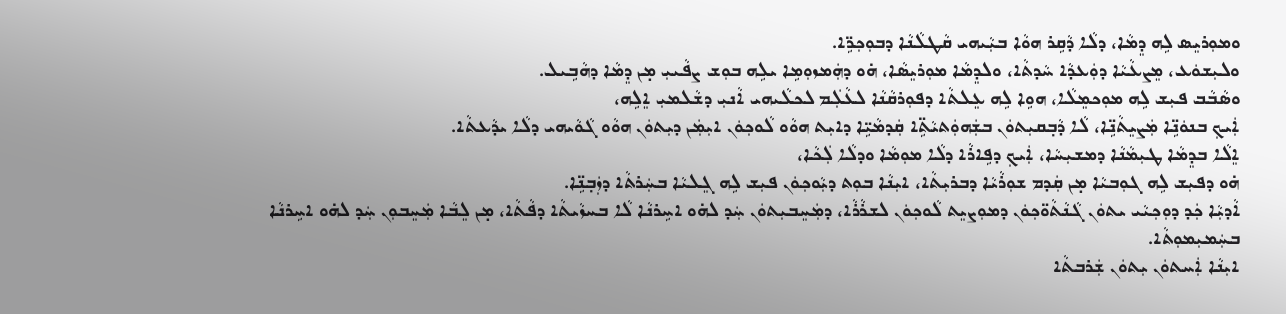ܘܡܘܼܪܝܸܣ ܠܹܗ ܕܸܡܵܐ، ܕܠܵܐ ܕܵܩܹܪ ܗܘܵܐ ܒܝܼܵܝܗ‌ܝ ܩܵܛܠܵܢܵܐ ܕܒܘܼܟ݂ܪܹ̈ܐ.
ܘܠܝܼܫܘܿܥ، ܡܸܨܥܵܝܵܐ ܕܘܲܥܕܵܐ ܚܵܕܬܵ‌ܐ، ܘܠܕܸܡܵܐ ܡܘܼܪܝܸܣܵܐ، ܗ̇ܘ ܕܗܲܡܙܘܼܡܹܐ ܝܠܹܗ ܒܘܼܫ ܨܦܵܝܝܼ ܡ̣ܢ ܕܸܡܵܐ ܕܗܵܒܹܝܠ.
ܘܣܵܒܵܒ ܦܝܼܫ ܠܹܗ ܡܘܼܟܡܸܠܵܐ، ܗܘܹܐ ܠܹܗ ܥܸܠܬܵ‌ܐ ܕܦܘܼܪܩܵܢܵܐ ܠܥܵܠܲܡ ܠܟܠܵܝܗ‌ܝ ܐܵܢܝܼ ܕܫܵܠܡܝܼ ܐܸܠܹܗ،
ܐܲܝܟ݂ ܒܢܘܿܢܹ̈ܐ ܡܲܨܝܸܬܵܢܹ̈ܐ، ܠܵܐ ܕܵܒ݂ܩܝܼܬܘܿܢ ܒܫܲܗܘܲܬܝܵܬܹ̈‌ܐ ܩܲܕܡܵܝܹ̈ܐ ܕܐܝܼܬ ܗܘܵܘ ܠܵܘܟ݂ܘܿܢ ܐܝܼܡܲܢ ܕܝܼܬܘܿܢ ܗܘܵܘ ܓܵܘܵܝܗ‌ܝ ܕܠܵܐ ܝܕܵܥܬܵ‌ܐ.
ܐܸܠܵܐ ܒܕܸܡܵܐ ܛܝܼܡܵܢܵܐ ܕܡܫܝܼܚܵܐ، ܐܲܝܟ݂ ܕܦܹܐܪܵܐ ܕܠܵܐ ܡܘܼܡܵܐ ܘܕܠܵܐ ܠܲܟܵܐ،
ܗ̇ܘ ܕܦܝܼܫ ܠܹܗ ܓܘܼܒܝܵܐ ܡ̣ܢ ܩܲܕܡ ܫܘܼܪܵܝܵܐ ܕܒܪܝܼܬܵ‌ܐ، ܐܝܼܢܵܐ ܒܘܼܬ ܕܝܼܵܘܟ݂ܘܿܢ ܦܝܼܫ ܠܹܗ ܓܸܠܝܵܐ ܒܚܲܪܬܵ‌ܐ ܕܙܲܒ݂ܢܹ̈ܐ.
ܐܵܕܝܼܵܐ ܟܲܕ ܕܘܼܟ݂ܝܵܝ ܝܬܘܿܢ ܓܵܢܵܬܵܘ̈ܟ݂ܘܿܢ ܕܡܘܼܨܝܸܬ ܠܵܘܟ݂ܘܿܢ ܠܫܪܵܪܵܐ، ܕܡܲܚܸܒܝܼܬܘܿܢ ܚܲܕ ܠܗ̇ܘ ܐܚܹܪܢܵܐ ܠܵܐ ܒܚܙܵܝܬܵ‌ܐ ܕܦܵܬܵ‌ܐ، ܡ̣ܢ ܠܸܒܵܐ ܡܲܚܸܒܘܼܢ ܚܲܕ ܠܗ̇ܘ ܐܚܹܪܢܵܐ ܒܚܲܡܝܼܡܘܼܬܵ‌ܐ.
ܐܝܼܢܵܐ ܐܲܚܬܘܿܢ ܝܼܬܘܿܢ ܫܲܪܒܬܵ‌ܐ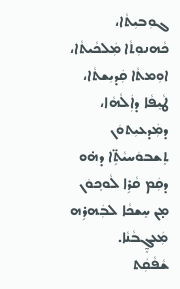ܓܘܼܒܝܼܬܵ‌ܐ، ܟܵܗܢܘܼܬܵ‌ܐ ܡܲܠܟܵܝܬܵ‌ܐ، ܐܘܼܡܬܵ‌ܐ ܩܲܕܝܼܫܬܵ‌ܐ، ܛܵܝܸܦܵܐ ܕܐܲܠܵܗܵܐ، ܕܡܲܕܥܝܼܬܘܿܢ ܬܸܫܒܘܿܚܝܵܬܹ̈‌ܐ ܕܗ̇ܘ ܕܩܲܡ ܩܵܪܹܐ ܠܵܘܟ݂ܘܿܢ ܡ̣ܢ ܚܸܫܟܵܐ ܠܒܲܗܪܹܗ ܡܲܥܓ̰ܸܒܵܢܵܐ.
ܫܵܦܵܩܲܬ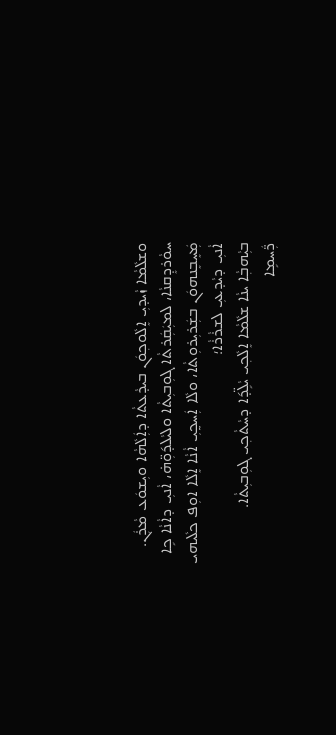ܘܫܠܵܡܵܐ ܙܵܝܕܝܼ ܐܸܠܵܘܟ݂ܘܿܢ ܒܝܕܵܥܬܵ‌ܐ ܕܐܲܠܵܗܵܐ ܘܝܼܫܘܿܥ ܡܵܪܲܢ.
ܚܘܵܪܕܸܩܢܵܐ، ܠܡܝܲܩܲܪܬܵ‌ܐ ܓܘܼܒܝܼܬܵ‌ܐ ܘܠܝܵܠܕ݇ܘܼ̈ܗ̇، ܐܵܢܝܼ ܕܐܵܢܵܐ ܟܹܐ ܡܲܚܸܒܸܢܗܘܿܢ ܒܫܲܪܝܼܪܘܼܬܵ‌ܐ، ܘܠܵܐ ܐܲܚܟ̰ܝܼ ܐܵܢܵܐ ܐܸܠܵܐ ܐܘܼܦ ܟܠܵܝܗ‌ܝ ܐܵܢܝܼ ܕܝܵܕܥܝܼ ܠܫܪܵܪܵܐ؛
ܒܝܼܵܗܒ݂ܵܐ ܝܢܵܐ ܫܠܵܡܵܐ ܐܸܠܵܟ݂ܝ ܝܵܠܹ̈ܕ݇ܐ ܕܚܵܬܵܟ݂ܝ ܓܘܼܒܝܼܬܵ‌ܐ.
ܪ̈ܲܚܡܹܐ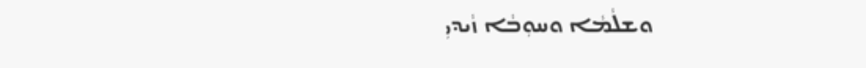ܘܫܠܵܡܵܐ ܘܚܘܼܒܵܐ ܙܵܝܕܝܼ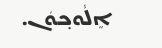ܐܸܠܵܘܟ݂ܘܿܢ.